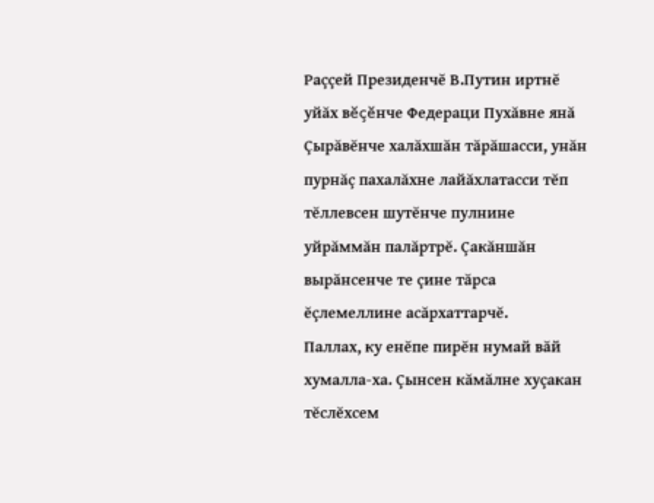Раççей Президенчĕ В.Путин иртнĕ уйăх вĕçĕнче Федераци Пухăвне янă Çырăвĕнче халăхшăн тăрăшасси, унăн пурнăç пахалăхне лайăхлатасси тĕп тĕллевсен шутĕнче пулнине уйрăммăн палăртрĕ. Çакăншăн вырăнсенче те çине тăрса ĕçлемеллине асăрхаттарчĕ.
Паллах, ку енĕпе пирĕн нумай вăй хумалла-ха. Çынсен кăмăлне хуçакан тĕслĕхсем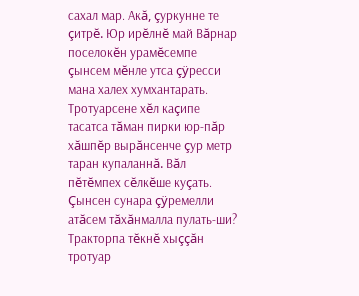сахал мар. Акă, çуркунне те çитрĕ. Юр ирĕлнĕ май Вăрнар поселокĕн урамĕсемпе çынсем мĕнле утса çÿресси мана халех хумхантарать. Тротуарсене хĕл каçипе тасатса тăман пирки юр-пăр хăшпĕр вырăнсенче çур метр таран купаланнă. Вăл пĕтĕмпех сĕлкĕше куçать. Çынсен сунара çÿремелли атăсем тăхăнмалла пулать-ши? Тракторпа тĕкнĕ хыççăн тротуар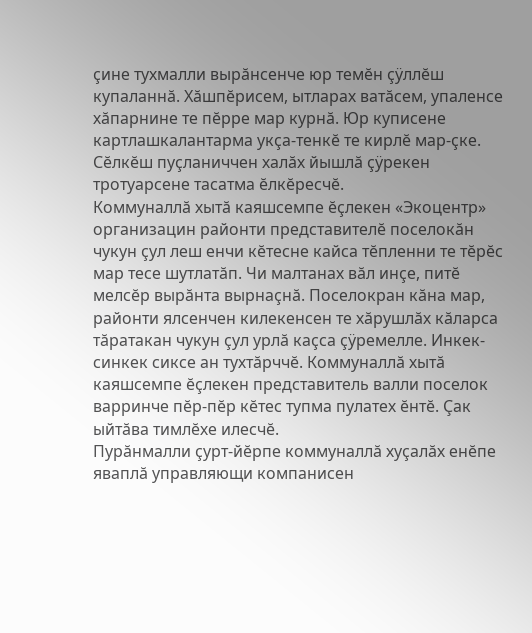çине тухмалли вырăнсенче юр темĕн çÿллĕш купаланнă. Хăшпĕрисем, ытларах ватăсем, упаленсе хăпарнине те пĕрре мар курнă. Юр куписене картлашкалантарма укçа-тенкĕ те кирлĕ мар-çке. Сĕлкĕш пуçланиччен халăх йышлă çÿрекен тротуарсене тасатма ĕлкĕресчĕ.
Коммуналлă хытă каяшсемпе ĕçлекен «Экоцентр» организацин районти представителĕ поселокăн чукун çул леш енчи кĕтесне кайса тĕпленни те тĕрĕс мар тесе шутлатăп. Чи малтанах вăл инçе, питĕ мелсĕр вырăнта вырнаçнă. Поселокран кăна мар, районти ялсенчен килекенсен те хăрушлăх кăларса тăратакан чукун çул урлă каçса çÿремелле. Инкек-синкек сиксе ан тухтăрччĕ. Коммуналлă хытă каяшсемпе ĕçлекен представитель валли поселок варринче пĕр-пĕр кĕтес тупма пулатех ĕнтĕ. Çак ыйтăва тимлĕхе илесчĕ.
Пурăнмалли çурт-йĕрпе коммуналлă хуçалăх енĕпе яваплă управляющи компанисен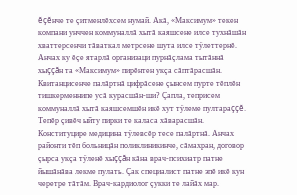ĕçĕнче те çитменлĕхсем нумай. Акă, «Максимум» текен компани унччен коммуналлă хытă каяшсене илсе тухнăшăн хваттерсенчи тăваткал метрсене шута илсе тÿлеттернĕ. Анчах ку ĕçе ятарлă организаци пурнăçлама тытăннă хыççăн та «Максимум» пирĕнтен укçа сăптăрасшăн. Квитанцисенче палăртнă цифрăсене çынсем пурте тĕплĕн тишкерменнипе усă курасшăн-ши? Çапла, теприсем коммуналлă хытă каяшсемшĕн икĕ хут тÿлеме пултараççĕ.
Тепĕр çивĕч ыйту пирки те каласа хăварасшăн. Конституцире медицина тÿлевсĕр тесе палăртнă. Анчах районти тĕп больницăн поликлиникинче, сăмахран, договор çырса укçа тÿленĕ хыççăн кăна врач-психиатр патне йышăнăва лекме пулать. Çак специалист патне эпĕ икĕ кун черетре тăтăм. Врач-кардиолог çукки те лайăх мар.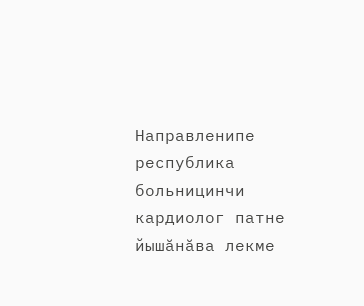Направленипе республика больницинчи кардиолог патне йышăнăва лекме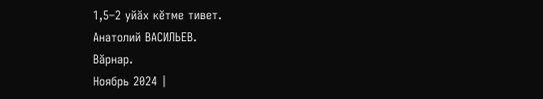1,5–2 уйăх кĕтме тивет.
Анатолий ВАСИЛЬЕВ.
Вăрнар.
Ноябрь 2024 |